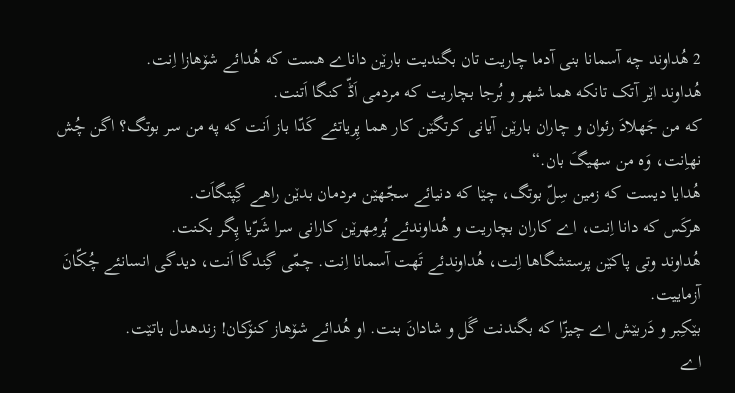2 هُداوند چه آسمانا بنی آدما چاریت تان بگندیت بارێن داناے هست که هُدائے شۆهازا اِنت.
هُداوند اێر آتک تانکه هما شهر و بُرجا بچاریت که مردمی اَڈّ کنگا اَتنت.
که من جَهلادَ رئوان و چاران بارێن آیانی کرتگێن کار هما پِریاتئے کَدّا باز اَنت که په من سر بوتگ؟ اگن چُش نهاِنت، وَه من سهیگَ بان.“
هُدایا دیست که زمین سِلّ بوتگ، چێا که دنیائے سجّهێن مردمان بدێن راهے گِپتگاَت.
هرکَس که دانا اِنت، اے کاران بچاریت و هُداوندئے پُرمِهرێن کارانی سرا شَرّیا پِگر بکنت.
هُداوند وتی پاکێن پرستشگاها اِنت، هُداوندئے تَهت آسمانا اِنت. چمّی گِندگا اَنت، دیدگی انسانئے چُکّانَ آزماییت.
بێکِبر و دَربێش اے چیزّا که بگندنت گَل و شادانَ بنت. او هُدائے شۆهاز کنۆکان! زندهدل باتێت.
اے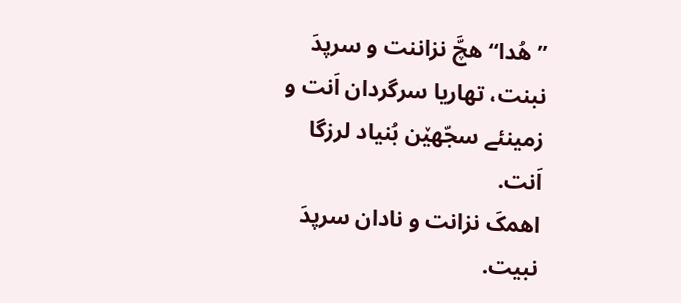”هُدا“ هچَّ نزاننت و سرپدَ نبنت، تهاریا سرگردان اَنت و زمینئے سجّهێن بُنیاد لرزگا اَنت.
اهمکَ نزانت و نادان سرپدَ نبیت.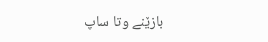بازێنے وتا ساپ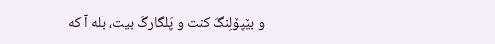و بێپۆلِنگَ کنت و پَلگارگَ بیت، بله آ که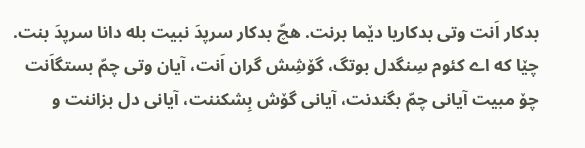بدکار اَنت وتی بدکاریا دێما برنت. هچّ بدکار سرپدَ نبیت بله دانا سرپدَ بنت.
چێا که اے کئوم سِنگدل بوتگ، گۆشِش گران اَنت، آیان وتی چمّ بستگاَنت چۆ مبیت آیانی چمّ بگندنت، آیانی گۆش بِشکننت، آیانی دل بزاننت و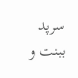سرپد ببنت و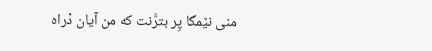منی نێمگا پِر بترَّنت که من آیان دْراه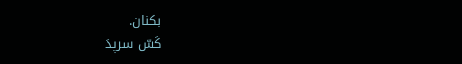بکنان.
کَسّ سرپدَ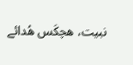نبیت، هچکَس هُدائے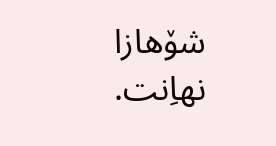شۆهازا نهاِنت.